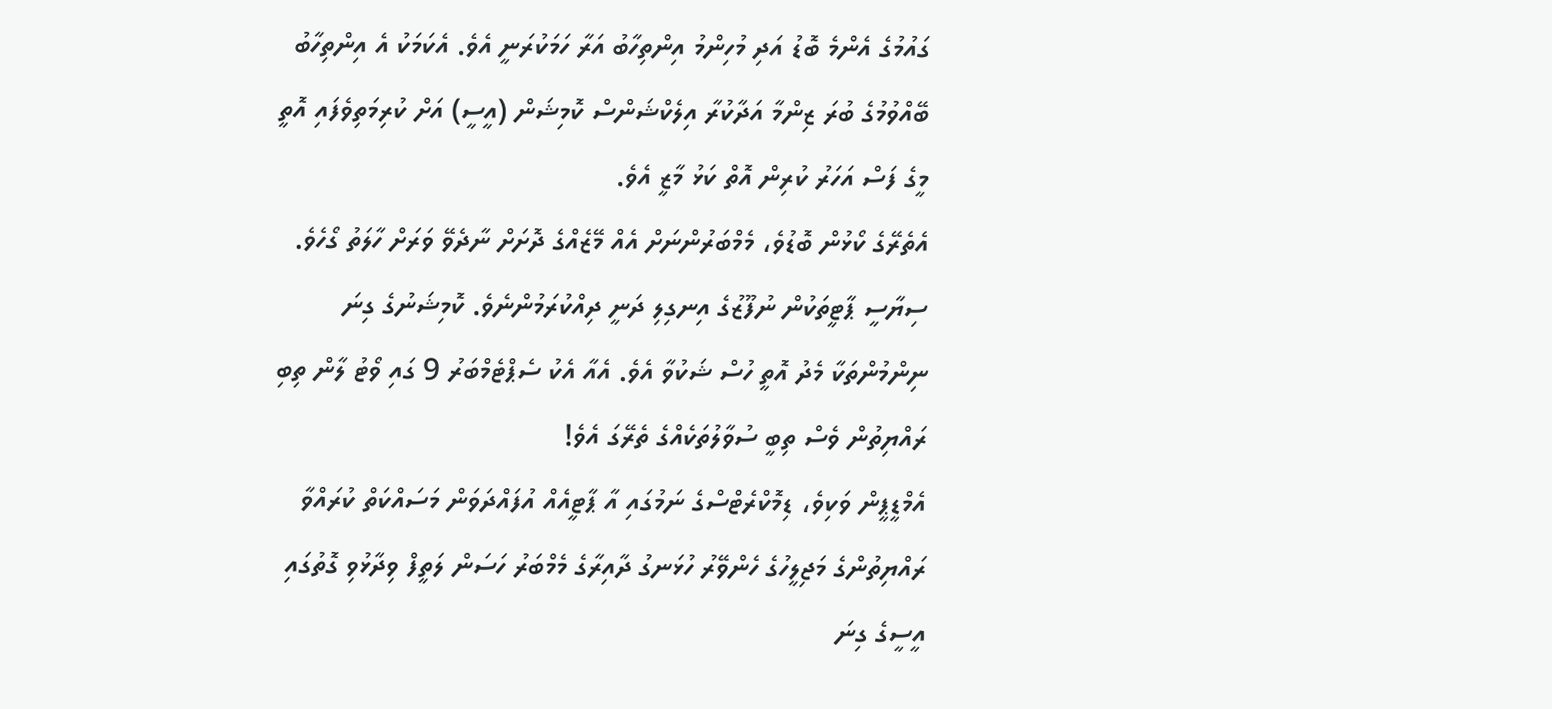ގައުމުގެ އެންމެ ބޮޑު އަދި މުހިންމު އިންތިހާބު އަރާ ހަމަކުރަނީ އެވެ. އެކަމަކު އެ އިންތިހާބު ބޭއްވުމުގެ ބުރަ ޒިންމާ އަދާކުރާ އިލެކްޝަންސް ކޮމިޝަން (އީސީ) އަށް ކުރިމަތިވެފައި އޮތީ މީގެ ފަސް އަހަރު ކުރިން އޮތް ކަޅު މާޒީ އެވެ.
އެތެރޭގެ ކޯޅުން ބޮޑުވެ، މެމްބަރުންނަށް އެއް މޭޒެއްގެ ދޮށަށް ނާދެވޭ ވަރަށް ހާލަތު ގޯހެވެ. ސިޔާސީ ޕާޓީތަކުން ނުފޫޒުގެ އިނގިލި ދަނީ ދިއްކުރަމުންނެވެ. ކޮމިޝަނުގެ ގިނަ ނިންމުންތަކާ މެދު އޮތީ ހުސް ޝަކުވާ އެވެ. އެއާ އެކު ސެޕްޓެމްބަރު 9 ގައި ވޯޓު ލާން ތިބި ރައްޔިތުން ވެސް ތިބީ ސުވާލުތަކެއްގެ ތެރޭގަ އެވެ!
އެމްޑީޕީން ވަކިވެ، ޑިމޮކްރެޓްސްގެ ނަމުގައި އާ ޕާޓީއެއް އުފައްދަވަން މަސައްކަތް ކުރައްވާ ރައްޔިތުންގެ މަޖިލީހުގެ ހެންވޭރު ހުޅަނގު ދާއިރާގެ މެމްބަރު ހަސަން ލަތީފް ވިދާޅުވި ގޮތުގައި އީސީގެ ގިނަ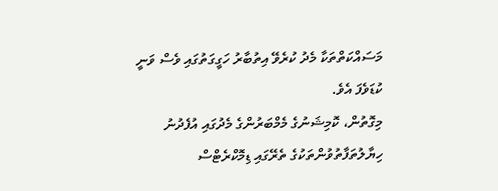މަސައްކަތްތަކާ މެދު ކުރެވޭ އިތުބާރު ހަގީގަތުގައި ވެސް ވަނީ ކުޑަވެފަ އެވެ.
މިގޮތުން، ކޮމިޝަނުގެ މެމްބަރުންގެ މެދުގައި އުފެދުނު ހިޔާލުތަފާތުވުންތަކުގެ ތެރޭގައި ޑިމޮކްރެޓްސް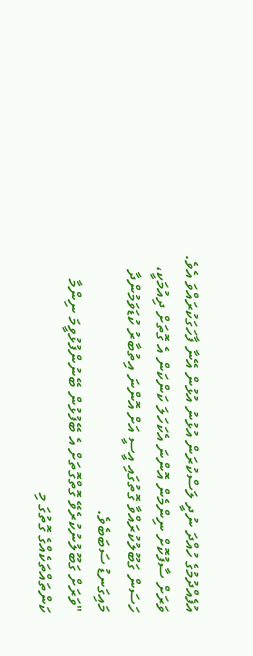އުފެއްދުމުގެ ހުއްދަ ނުދީ ލަސްކުރަން އުޅުނު އުޅުން އޭނާ ފާހަގަކުރައްވަ އެވެ. ވަރަށް ސާފުކޮށް ނިންމެން އޮންނަ އެކަހަލަ ކަންކަން އެ ގޮތަށް ދިއުމަކީ، ހަސަން ގަބޫލުކުރައްވާ ގޮތުގައި އީސީ އަށް އޮންނަ އިތުބާރު ކުޑަވަމުންދާ މައިގަނޑު ސަބަބެވެ.
"ވަރަށް ގަބޫލުނުކުރެވޭ ގޮތްގޮތަށް އެ ބޭފުޅުން ބޭނުންފުޅުވީމަ ނިންމާ ކަންތައްތަކެއްގެ ގޮތުގަ މި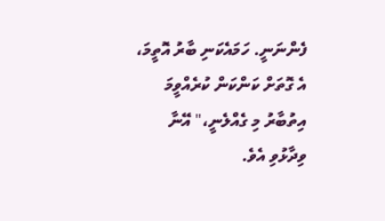ފެންނަނީ. ހަމައެކަނި ބާރު އޮތީމަ، އެ ގޮތަށް ކަންކަން ކުރެއްވީމަ އިތުބާރު މި ގެއްލެނީ،" އޭނާ ވިދާޅުވި އެވެ.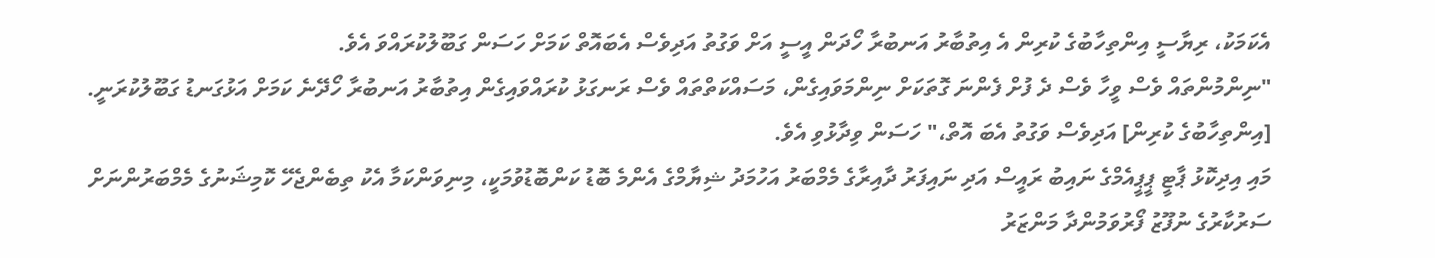އެކަމަކު، ރިޔާސީ އިންތިހާބުގެ ކުރިން އެ އިތުބާރު އަނބުރާ ހޯދަން އީސީ އަށް ވަގުތު އަދިވެސް އެބައޮތް ކަމަށް ހަސަން ގަބޫލުކުރައްވަ އެވެ.
"ނިންމުންތައް ވެސް ވީހާ ވެސް ދެ ފުށް ފެންނަ ގޮތަކަށް ނިންމަވައިގެން، މަސައްކަތްތައް ވެސް ރަނގަޅު ކުރައްވައިގެން އިތުބާރު އަނބުރާ ހޯދޭނެ ކަމަށް އަޅުގަނޑު ގަބޫލުކުރަނީ. [އިންތިހާބުގެ ކުރިން] އަދިވެސް ވަގުތު އެބަ އޮތް،" ހަސަން ވިދާޅުވި އެވެ.
މައި އިދިކޮޅު ޕާޓީ ޕީޕީއެމްގެ ނައިބު ރައީސް އަދި ނައިފަރު ދާއިރާގެ މެމްބަރު އަހުމަދު ޝިޔާމްގެ އެންމެ ބޮޑު ކަންބޮޑުވުމަކީ، މިނިވަންކަމާ އެކު ތިބެންޖެހޭ ކޮމިޝަނުގެ މެމްބަރުންނަށް ސަރުކާރުގެ ނުފޫޒު ފޯރުވަމުންދާ މަންޒަރު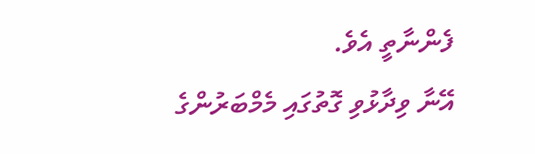ފެންނާތީ އެވެ.
އޭނާ ވިދާޅުވި ގޮތުގައި މެމްބަރުންގެ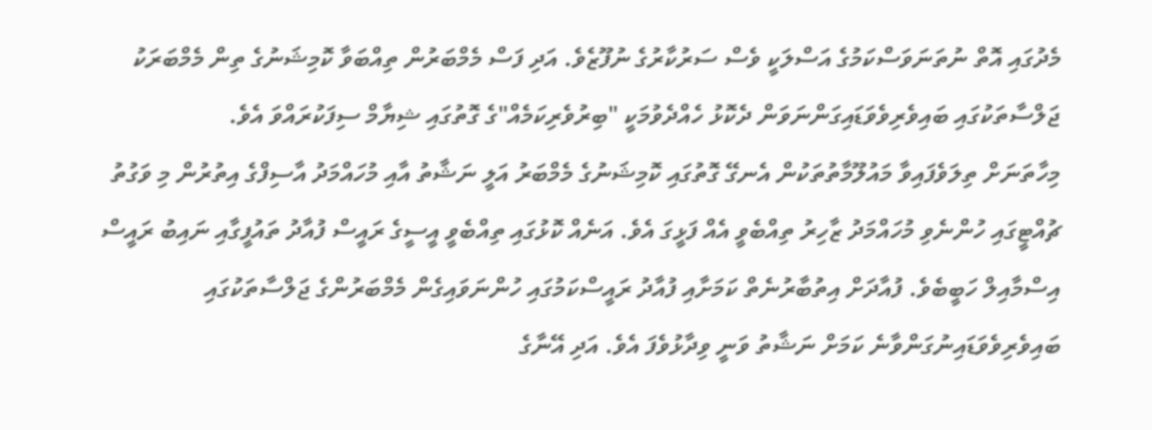މެދުގައި އޮތް ނުތަނަވަސްކަމުގެ އަސްލަކީ ވެސް ސަރުކާރުގެ ނުފޫޒެވެ. އަދި ފަސް މެމްބަރުން ތިއްބަވާ ކޮމިޝަނުގެ ތިން މެމްބަރަކު ޖަލްސާތަކުގައި ބައިވެރިވެވަޑައިގަންނަވަން ދެކޮޅު ހެއްދެވުމަކީ "ބިރުވެރިކަމެއް"ގެ ގޮތުގައި ޝިޔާމް ސިފަކުރައްވަ އެވެ.
މިހާތަނަށް ތިލަވެފައިވާ މައުލޫމާތުތަކުން އެނގޭ ގޮތުގައި ކޮމިޝަނުގެ މެމްބަރު އަލީ ނަޝާތު އާއި މުހައްމަދު އާސިފްގެ އިތުރުން މި ވަގުތު ޗުއްޓީގައި ހުންނެވި މުހައްމަދު ޒާހިރު ތިއްބެވީ އެއް ފަޅީގަ އެވެ. އަނެއް ކޮޅުގައި ތިއްބެވީ އީސީގެ ރައީސް ފުއާދު ތައުފީގާއި ނައިބު ރައީސް އިސްމާއިލް ހަބީބެވެ. ފުއާދަށް އިތުބާރުނެތް ކަމަށާއި ފުއާދު ރައީސްކަމުގައި ހުންނަވައިގެން މެމްބަރުންގެ ޖަލްސާތަކުގައި ބައިވެރިވެވަޑައިނުގަންވާނެ ކަމަށް ނަޝާތު ވަނީ ވިދާޅުވެފަ އެވެ. އަދި އޭނާގެ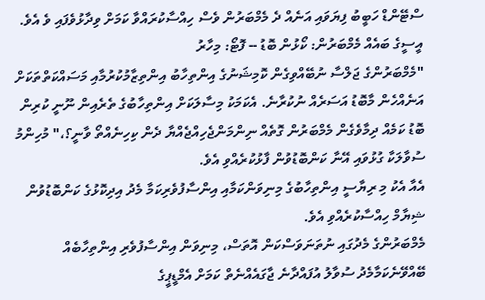ސްޓޭންޑް ހަބީބު ފިޔަވައި އަނެއް ދެ މެމްބަރުން ވެސް ހިއްސާކުރައްވާ ކަމަށް ވިދާޅުވެފައި ވެ އެވެ.
އީސީގެ ބައެއް މެމްބަރުން: ކޯޅުން ބޮޑު -- ފޮޓޯ: މިހާރު
"މެމްބަރުންގެ ޖަލްސާ ނުބޭއްވިގެން ކޮމިޝަނުގެ އިންތިހާބު އިންތިޒާމުކުރުމާއި މަސައްކަތްތަކަށް އަނެއްހެން މާބޮޑު އަސަރެއް ނުކުރާނެ. އެކަމަކު މިސާލަކަށް އިންތިހާބުގެ ތެރެއިން ނޫނީ ކުރިން ބޮޑު ކަމެއް ދިމާވެގެން މެމްބަރުން ގޮތެއް ނިންމަންޖެހިއްޖެއްޔާ ދެން ކިހިނެއްތޯ ވާނީ؟،" މުހިންމު ސުވާލަކާ ގުޅުވައި އޭނާ ކަންބޮޑުވުން ފާޅުކުރެއްވި އެވެ.
އެއާ އެކު މި ރިޔާސީ އިންތިހާބުގެ މިނިވަންކަމާއި އިންސާފުވެރިކަމާ މެދު އިދިކޮޅުގެ ކަންބޮޑުވުން ޝިޔާމް ހިއްސާކުރެއްވި އެވެ.
މެމްބަރުންގެ މެދުގައި ނުތަނަވަސްކަން އޮތަސް، މިނިވަން އިންސާފުވެރި އިންތިހާބެއް ބޭއްވޭނެކަމާމެދު ސުވާލު އުފައްދާނެ ޖާގައެއްނެތް ކަމަށް އެމްޑީޕީގެ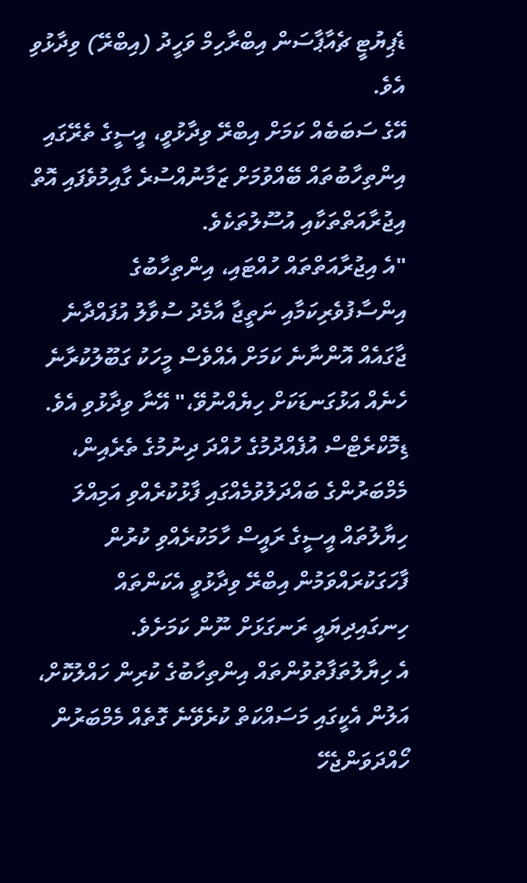ޑެޕިޔުޓީ ޗެއާޕާސަން އިބްރާހިމް ވަހީދު (އިބްރޭ) ވިދާޅުވި އެވެ.
އޭގެ ސަބަބެއް ކަމަށް އިބްރޭ ވިދާޅުވީ، އީސީގެ ތެރޭގައި އިންތިހާބުތައް ބޭއްވުމަށް ޒަމާނުއްސުރެ ގާއިމުވެފައި އޮތް އިޖުރާއަތްތަކާއި އުސޫލުތަކެވެ.
"އެ އިޖުރާއަތްތައް ހުއްޓައި، އިންތިހާބުގެ އިންސާފުވެރިކަމާއި ނަތީޖާ އާމެދު ސުވާލު އުފައްދާނެ ޖާގައެއް އޮންނާނެ ކަމަށް އެއްވެސް މީހަކު ގަބޫލުކުރާނެ ހެނެއް އަޅުގަނޑަކަށް ހިޔެއްނުވޭ،" އޭނާ ވިދާޅުވި އެވެ.
ޑިމޮކްރެޓްސް އުފެއްދުމުގެ ހުއްދަ ދިނުމުގެ ތެރެއިން، މެމްބަރުންގެ ބައްދަލުވުމެއްގައި ފާޅުކުރެއްވި އަމިއްލަ ހިޔާލުތައް އީސީގެ ރައީސް ހާމަކުރެއްވި ކުރުން ފާހަގަކުރައްވަމުން އިބްރޭ ވިދާޅުވީ އެކަންތައް ހިނގައިދިޔައީ ރަނގަޅަށް ނޫން ކަމަށެވެ.
އެ ހިޔާލުތަފާތުވުންތައް އިންތިހާބުގެ ކުރިން ހައްލުކޮށް، އަލުން އެކީގައި މަސައްކަތް ކުރެވޭނެ ގޮތެއް މެމްބަރުން ހޯއްދަވަންޖެހޭ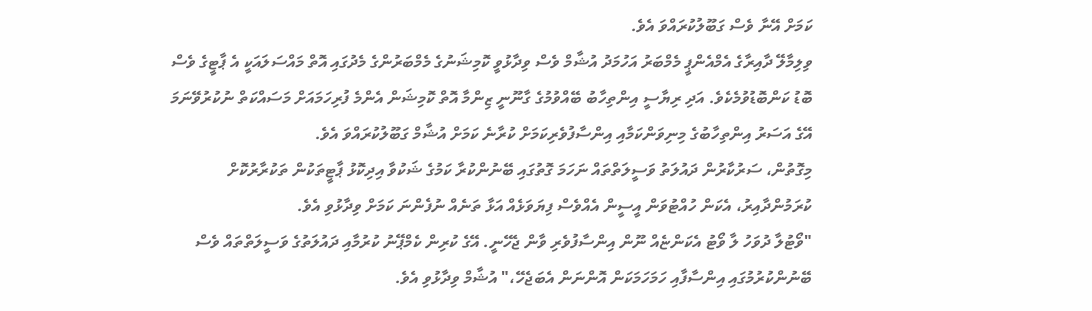ކަމަށް އޭނާ ވެސް ގަބޫލުކުރައްވަ އެވެ.
ވިލިމާލޭ ދާއިރާގެ އެމްއެންޕީ މެމްބަރު އަހުމަދު އުޝާމް ވެސް ވިދާޅުވީ ކޮމިޝަނުގެ މެމްބަރުންގެ މެދުގައި އޮތް މައްސަލައަކީ އެ ޕާޓީގެ ވެސް ބޮޑު ކަންބޮޑުވުމެކެވެ. އަދި ރިޔާސީ އިންތިހާބު ބޭއްވުމުގެ ގާނޫނީ ޒިންމާ އޮތް ކޮމިޝަން އެންމެ ފުރިހަމައަށް މަސައްކަތް ނުކުރުވޭނަމަ އޭގެ އަސަރު އިންތިހާބުގެ މިނިވަންކަމާއި އިންސާފުވެރިކަމަށް ކުރާނެ ކަމަށް އުޝާމް ގަބޫލުކުރައްވަ އެވެ.
މިގޮތުން، ސަރުކާރުން ދައުލަތު ވަސީލަތްތައް ނަހަމަ ގޮތުގައި ބޭނުންކުރާ ކަމުގެ ޝަކުވާ އިދިކޮޅު ޕާޓީތަކުން ތަކުރާރުކޮށް ކުރަމުންދާއިރު، އެކަން ހުއްޓުވަން އީސީން އެއްވެސް ފިޔަވަޅެއް އަޅާ ތަނެއް ނުފެންނަ ކަމަށް ވިދާޅުވި އެވެ.
"ވޯޓުލާ ދުވަހު ލާ ވޯޓު އެކަންޏެއް ނޫން އިންސާފުވެރި ވާން ޖެހޭނީ. އޭގެ ކުރިން ކެމްޕޭނު ކުރުމާއި ދައުލަތުގެ ވަސީލަތްތައް ވެސް ބޭނުންކުރުމުގައި އިންސާފާއި ހަމަހަމަކަން އޮންނަން އެބަޖެހޭ،" އުޝާމް ވިދާޅުވި އެވެ.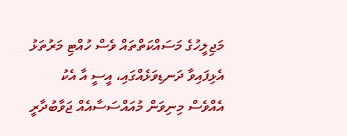މަޖިލީހުގެ މަސައްކަތްތައް ވެސް ހުއްޓި މަރުތަޅު އެޅިފައިވާ ދަނޑިވަޅެއްގައި، އީސީ އާ އެކު އެއްވެސް މިނިވަން މުއައްސަސާއެއް ޖަވާބުދާރީ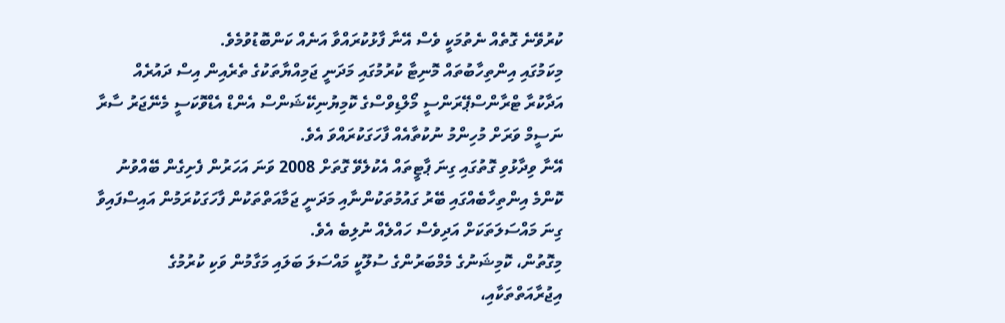ކުރުވޭނެ ގޮތެއް ނެތުމަކީ ވެސް އޭނާ ފާޅުކުރައްވާ އަނެއް ކަންބޮޑުވުމެވެ.
މިކަމުގައި އިންތިހާބުތައް މޮނިޓާ ކުރުމުގައި މަދަނީ ޖަމިއްޔާތަކުގެ ތެރެއިން އިސް ދައުރެއް އަދާކުރާ ޓްރާންސްޕޭރަންސީ މޯލްޑިވްސްގެ ކޮމިޔުނިކޭޝަންސް އެންޑް އެޑްވޮކަސީ މެނޭޖަރު ސާރާ ނަސީމް ވަރަށް މުހިންމު ނުކުތާއެއް ފާހަގަކުރައްވަ އެވެ.
އޭނާ ވިދާޅުވި ގޮތުގައި ގިނަ ޕާޓީތައް އެކުލެވޭ ގޮތަށް 2008 ވަނަ އަހަރުން ފެށިގެން ބޭއްވުނު ކޮންމެ އިންތިހާބެއްގައި ބޭރު ގައުމުތަކުންނާއި މަދަނީ ޖަމާއަތްތަކުން ފާހަގަކުރަމުން އައިސްފައިވާ ގިނަ މައްސަލަތަކަށް އަދިވެސް ހައްލެއް ނުލިބެ އެވެ.
މިގޮތުން، ކޮމިޝަނުގެ މެމްބަރުންގެ ސުލޫކީ މައްސަލަ ބަލައި މަގާމުން ވަކި ކުރުމުގެ އިޖުރާއަތްތަކާއި،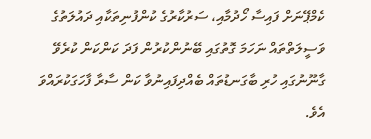ކެމްޕޭނަށް ފައިސާ ހޯދުމާއި، ސަރުކާރުގެ ކުންފުނިތަކާއި ދައުލަތުގެ ވަސީލަތްތައް ނަހަމަ ގޮތުގައި ބޭނުންކުރުން ފަދަ ކަންކަން ކުރެވޭ ގާނޫނުގައި ހުރި ބާގަނޑުތައް ބެއްދިފައިނުވާ ކަން ސާރާ ފާހަގަކުރައްވަ އެވެ.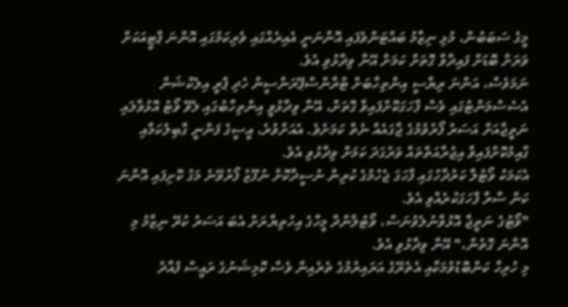މީގެ ސަބަބުން، މުޅި ނިޒާމު ބައްޓަންވެފައި އޮންނަނީ އެއިރެއްގައި ވެރިކަމުގައި އޮންނަ ޕާޓީއަކަށް ވަރަށް ބޮޑަށް ފައިދާވާ ގޮތަށް ކަމަށް އޭނާ ވިދާޅުވި އެވެ.
ނަމަވެސް، އަންނަ ރިޔާސީ އިންތިހާބަށް ޓްރާންސްޕޭރަންސީން ހެދި ޕްރީ އިލެކްޝަން އެސެސްމަންޓުގައި ވެސް ފާހަގަކޮށްފައިވާ ގޮތަށް، އޭނާ ވިދާޅުވީ އިންތިހާބުގައި ލެވޭ ވޯޓު އޮޅުވާލައި ނަތީޖާއަށް އަސަރު ފޯރުވުމުގެ ޖާގައެއް ނެތް ކަމަށެވެ. އެއަށްވުރެ، އީސީގެ ފަންނީ ގާބިލުކަމާއި ގާއިމުކޮށްފައިވާ އިޖުރާއަތްތައް ވަރުގަދަ ކަމަށް ވިދާޅުވި އެވެ.
އެކަމަކު ވޯޓުލާ ކަރުދާހުގައި ފާހަގަ ޖެހުމުގެ ކުރިން ނުސީދާކޮށް ނުފޫޒު ފޯރުވޭނެ މަގު ކޮށިފައި އޮންނަ ކަން ސާރާ ފާހަގަކުރެއްވި އެވެ.
"ވޯޓުގެ ނަތީޖާ އޮޅުވާނުލެވުނަސް، ވޯޓުލާންދާ މީހާގެ އިހުތިޔާރަށް އެބަ އަސަރު ކުރޭ ނިޒާމު މި އޮންނަ ގޮތުން،" އޭނާ ވިދާޅުވި އެވެ.
މި ހުރިހާ ކަންބޮޑުވުމަކާއި އެތެރޭގެ އަރައިރުމުގެ ތެރެއިން ވެސް ކޮމިޝަނުގެ ރައީސް ފުއާދު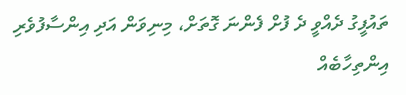ތައުފީގު ދެއްވީ ދެ ފުށް ފެންނަ ގޮތަށް، މިނިވަން އަދި އިންސާފުވެރި އިންތިހާބެއް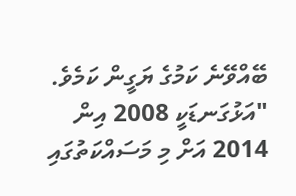ބޭއްވޭނެ ކަމުގެ ޔަގީން ކަމެވެ.
"އަޅުގަނޑަކީ 2008 އިން 2014 އަށް މި މަސައްކަތުގައި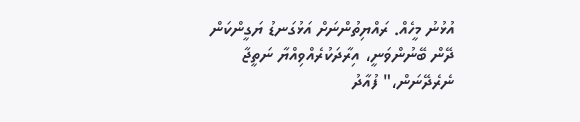އުޅުނު މީހެއް. ރައްޔިތުންނަށް އަޅުގަނޑު ޔަގީންކަން ދޭން ބޭނުންވަނީ، އިރާދަކުރެއްވިއްޔާ ނަތީޖާ ނެރެދޭނަން،" ފުއާދު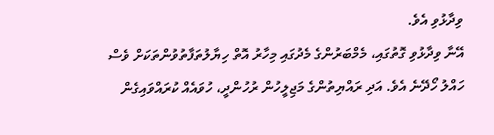ވިދާޅުވި އެވެ.
އޭނާ ވިދާޅުވި ގޮތުގައި، މެމްބަރުންގެ މެދުގައި މިހާރު އޮތް ހިޔާލުތަފާތުވުންތަކަށް ވެސް ހައްލު ހޯދޭނެ އެވެ. އަދި ރައްޔިތުންގެ މަޖިލީހުން ރުހުންދީ، ހުވައެއް ކުރައްވައިގެން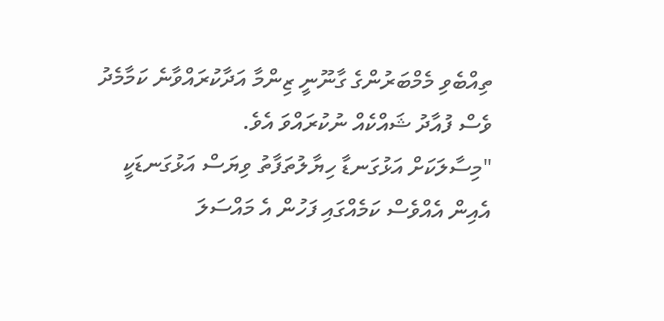ތިއްބެވި މެމްބަރުންގެ ގާނޫނީ ޒިންމާ އަދާކުރައްވާނެ ކަމާމެދު ވެސް ފުއާދު ޝައްކެއް ނުކުރައްވަ އެވެ.
"މިސާލަކަށް އަޅުގަނޑާ ހިޔާލުތަފާތު ވިޔަސް އަޅުގަނޑަކީ އެއިން އެއްވެސް ކަމެއްގައި ފަހުން އެ މައްސަލަ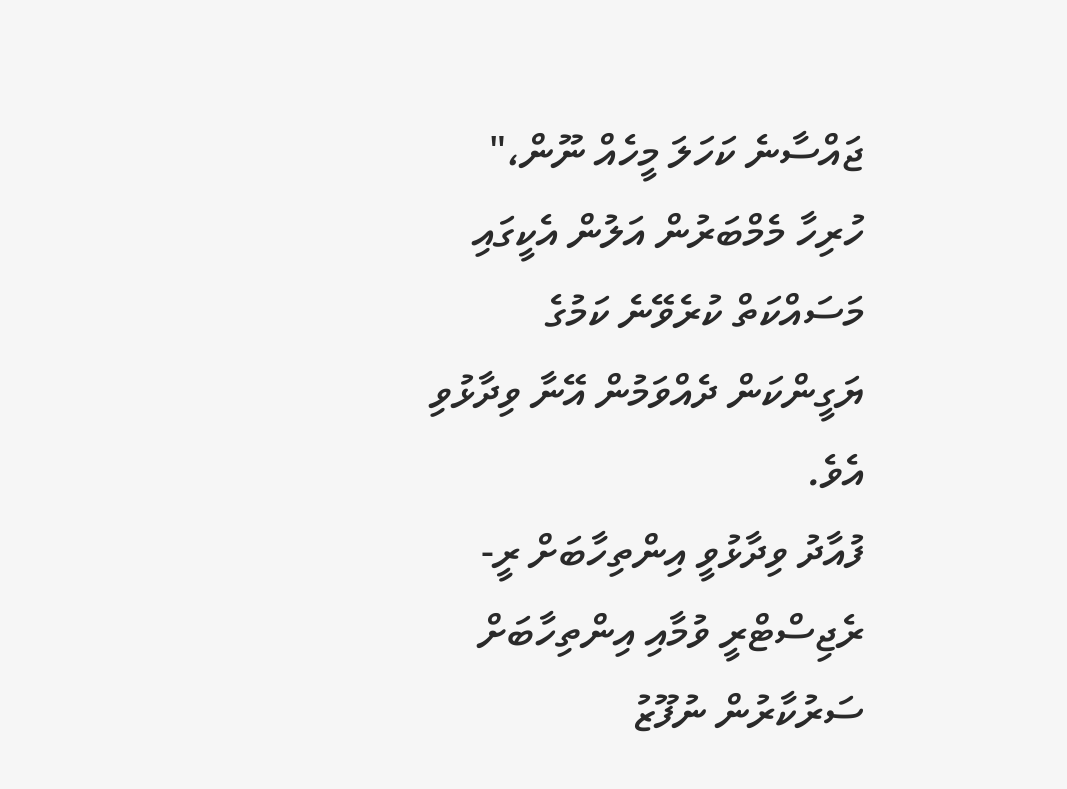ޖައްސާނެ ކަހަލަ މީހެއް ނޫން،" ހުރިހާ މެމްބަރުން އަލުން އެކީގައި މަސައްކަތް ކުރެވޭނެ ކަމުގެ ޔަގީންކަން ދެއްވަމުން އޭނާ ވިދާޅުވި އެވެ.
ފުއާދު ވިދާޅުވީ އިންތިހާބަށް ރީ-ރެޖިސްޓްރީ ވުމާއި އިންތިހާބަށް ސަރުކާރުން ނުފޫޒު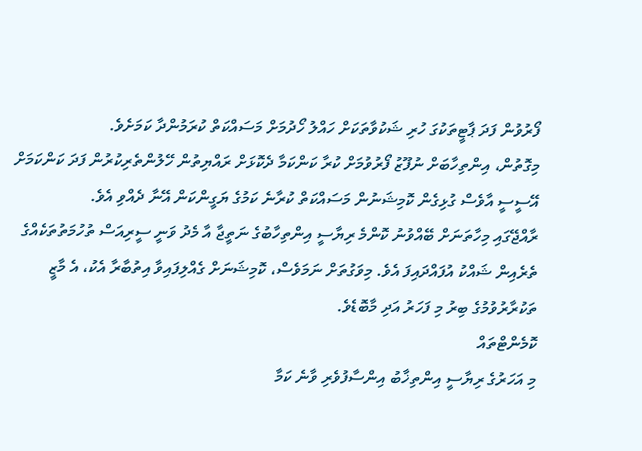ފޯރުވުން ފަދަ ޕާޓީތަކުގަ ހުރި ޝަކުވާތަކަށް ހައްލު ހޯދުމަށް މަސައްކަތް ކުރަމުންދާ ކަމަށެވެ.
މިގޮތުން، އިންތިހާބަށް ނުފޫޒު ފޯރުވުމަށް ކުރާ ކަންކަމާ ދެކޮޅަށް ރައްޔިތުން ހޭލުންތެރިކުރުން ފަދަ ކަންކަމަށް އޭސީސީ އާވެސް ގުޅިގެން ކޮމިޝަނުން މަސައްކަތް ކުރާނެ ކަމުގެ ޔަގީންކަން އޭނާ ދެއްވި އެވެ.
ރާއްޖޭގައި މިހާތަނަށް ބޭއްވުނު ކޮންމެ ރިޔާސީ އިންތިހާބުގެ ނަތީޖާ އާ މެދު ވަނީ ސީރިއަސް ތުހުމަތުތަކެއްގެ ތެރެއިން ޝައްކު އުފައްދައިފަ އެވެ. މިވަގުތަށް ނަމަވެސް، ކޮމިޝަނަށް ގެއްލިފައިވާ އިތުބާރާ އެކު، އެ މާޒީ ތަކުރާރުވުމުގެ ބިރު މި ފަހަރު އަދި މާބޮޑެވެ.
ކޮމެންޓްތައް
މި އަހަރުގެ ރިޔާސީ އިންތިޚާބު އިންސާފުވެރި ވާނެ ކަމާ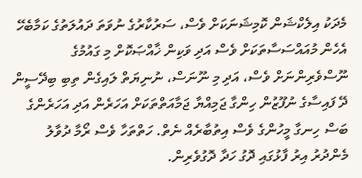މެދަކު އިލެކްޝަން ކޮމިޝަނަކަށް ވެސް، ސަރުކާރުގެ ނުވަތަ ދައުލަތުގެ ކަމާބެހޭ އެހެން މުއައްސަސާތަކަށް ވެސް އަދި ވަކިން ޚާއްޞަކޮށް މި ގައުމުގެ ނޫސްވެރިންނަށް ވެސް، އަދި މި ނޫނަސް، ނުނިޔަތް ލައިގެން ތިބި ބިދޭސީން ދޭ ފައިސާގެ ނުފޫޒުން ހިންގާ ޖަމިއްޔާ ޖަމާއަތްތަކަށް އަހަރެން އަދި އަހަރެންގެ ބަސް ހިނގާ މީހުންގެ ވެސް އިތުބާރެއް ނެތް. ހަތްތަހާ ވެސް ރޯމާ ދުވާލު މެންދުރު އިރު ފާޅުގައި ދޮގު ހަދާ ދޮގުވެރިން.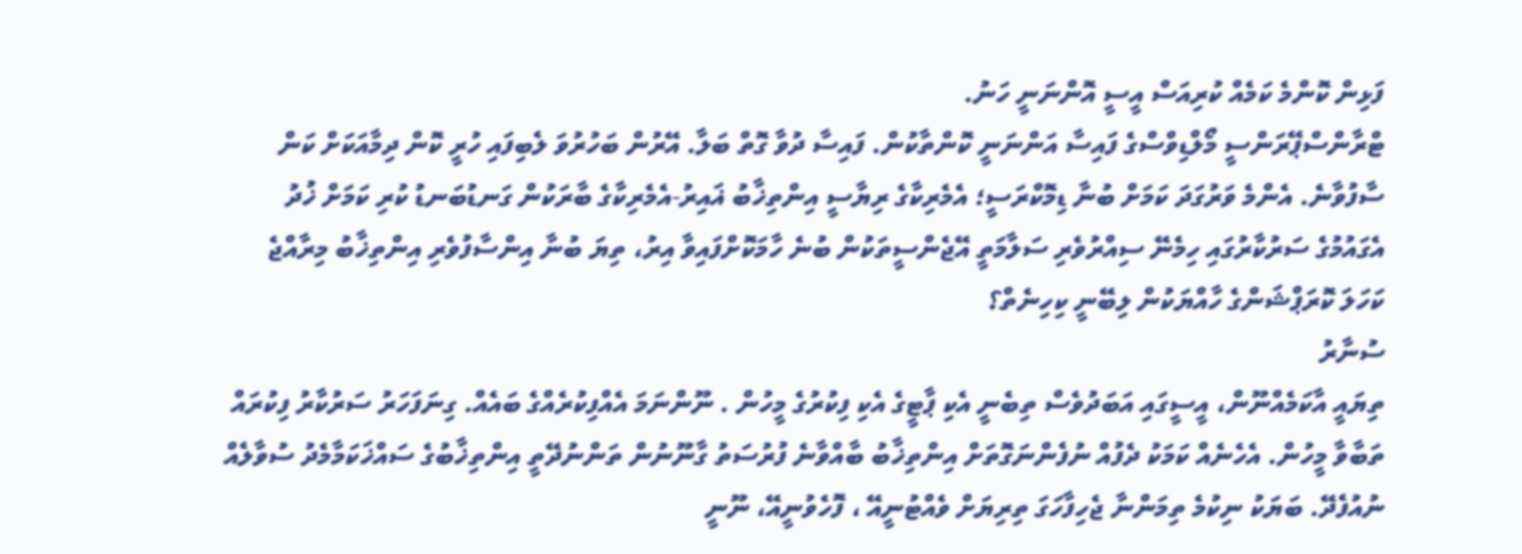ފަޅިން ކޮންމެ ކަމެއް ކުރިއަސް އީސީ އޮންނަނީ ހަނު.
ޓްރާންސްޕޭރަންސީ މޯލްޑިވްސްގެ ފައިސާ އަންނަނީ ކޮންތާކުން. ފައިސާ ދުވާ ގޮތް ބަލާ. އޭރުން ބަހުރުވަ ލެބިފައި ހުރީ ކޮން ދިމާއަކަށް ކަން ސާފުވާނެ. އެންމެ ވަރުގަދަ ކަމަށް ބުނާ ޑިމޮކްރަސީ؛ އެމެރިކާގެ ރިޔާސީ އިންތިޚާބު ޣައިރު-އެމެރިކާގެ ބާރަކުން ގަނޑުބަނޑު ކުރި ކަމަށް ޚުދު އެގައުމުގެ ސަރުކާރުގައި ހިމެނޭ ސިއްރުވެރި ސަލާމަތީ އޭޖެންސީތަކުން ބުނެ ހާމަކޮށްފައިވާ އިރު، ތިޔަ ބުނާ އިންސާފުވެރި އިންތިޚާބު މިރާއްޖެ ކަހަލަ ކޮރަޕްޝަންގެ ހާއްޔަކުން ލިބޭނީ ކިހިނެތް؟
ސުނާރު
ތިޔައީ އާކަމެއްނޫން، އީސީގައި އަބަދުވެސް ތިބެނީ އެކި ޕާޓީގެ އެކި ފިކުރުގެ މީހުން . ނޫންނަމަ އެއްފިކުރެއްގެ ބައެއް. ގިނަފަހަރު ސަރުކާރު ފިކުރައް ތަބާވާ މީހުން. އެހެނެއް ކަމަކު ދެފުއް ނުފެންނަގޮތަށް އިންތިޚާބު ބާއްވާނެ ފުރުސަތު ގާނޫނުން ތަންނުދޭތީ އިންތިޚާބުގެ ސައްޚަކަމާމެދު ސުވާލެއް ނުއުފެދޭ. ބަޔަކު ނިކުމެ ތިމަންނާ ޖެހިފާހަގަ ތިރިޔަށް ވެއްޓުނީއޭ ، ފޮހެވުނީއޭ، ނޫނީ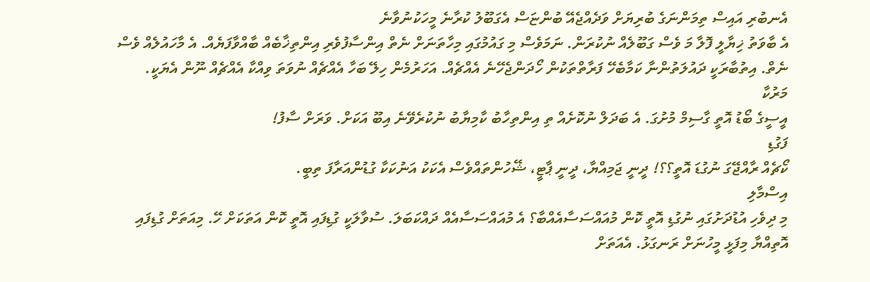އެނބުރި އައިސް ތިމަންނަގެ ބުރިޔަށް ވަދެއްޖެއޭ ބުންޏަސް އެގަބޫލު ކުރާނެ މީހަކުނުވާނެ
އެ ބާވަތު ޚިޔާލީ ފޮލާ މަ ވެސް ގަބޫލެއް ނުކުރަން. ނަމަވެސް މި ގައުމުގައި މިހާތަނަށް ނެތް އިންސާފުވެރި އިންތިޚާބެއް ބާއްވާފަޔެއް. އެ މާހައުލެއް ވެސް ނެތް. އިތުބާރަކީ ދައުލަތުންނާ ކަމާބެހޭ ފަރާތްތަކުން ހޯދަންޖެހޭނެ އެއްޗެއް. އަހަރުމެން ހިލޭ ބަހާ އެއްޗެއް ނުވަތަ ވިއްކާ އެއްޗެއް ނޫން އެޔަކީ.
މަރުކާ
އީސީގެ ބޯޑު އޮތީ ގާސިމް މުށުގަ. އެ ބަދަލް ނުކޮށެއް ތި އިންތިހާބު ކާމިޔާބު ނުކުރެވޭނެ އިބޫ އަކަށް. ވަރަށް ސާފު!
ފަގުޑި
ކޯޗެއް ރާއްޖޭގަ ނުގުޑަ އޮތީ؟؟! ދީނީ ޖަމިއްޔާ، ދީނީ ޕާޓީ، ޝޭހުންތައްވެސް އެކަކު އަނުކަކާ ގުޑުންއަރާފަ ތިބީ.
އިސްމާލި
މި ދިވެހި އުޑުދަށުގައި ނުގުޑި އޮތީ ކޮން މުއައްސަސާއެއްބާ؟ އެ މުއައްސަސާއެއް ދައްކަބަލަ. ސުވާލަކީ ގުޑިފައި އޮތީ ކޮން އަތަކަށް ހޭ. މިއަތަށް ގުޑިފައި އޮތިއްޔާ މިފަޅީ މީހުނަށް ރަނގަޅު. އެއަތަށް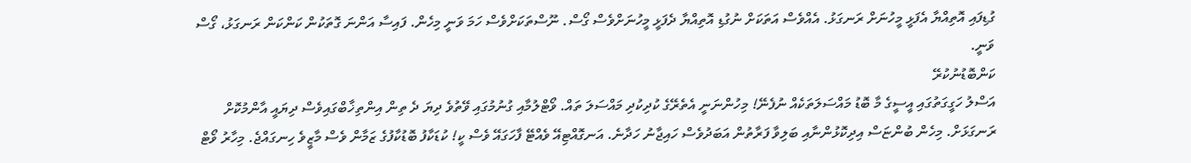ގުޑިފައި އޮތިއްޔާ އެފަޅީ މީހުނަށް ރަނގަޅު. އެއްވެސް އަތަކަށް ނުގުޑި އޮތިއްޔާ ދެފަޅީ މީހުނަށްވެސް ގޯސް. ނޫސްތަކަށްވެސް ހަމަ ވަނީ މިހެން. ފައިސާ އަންނަ ގޮތަކުން ކަންކަން ރަނގަޅު، ގޯސް ވަނީ.
ކަންބޮޑުނުކުރޭ
އަސްލު ހަގީގަތުގައި އީސީގެ މާ ބޮޑު މައްސަލަތަކެއް ނުފެނޭ! މިހުންނަނީ އެތެރޭގެ ކުދިކުދި މައްސަލަ ތައް. ވޯޓްލުމާއި ގުނުމުގައި ވޭތުވެ ދިޔަ ދެ ތިން އިންތިޚާބްގައިވެސް ދިޔައީ އާންމުކޮށް ރަނގަޅަށް. މިހެން ބުންޏަސް އިދިކޮޅުންނާއި ބަލިވާ ފަރާތުން އަބަދުވެސް ހައިޖާނު ހަދާނެ. އަނގޮއްޓިއޭ ވެއްޓޭ ފާހަގައޭ ވެސް ކީ! ކުޑަކާފު ބޮޑުކާފުގެ ޒަމާން ވެސް މާޒީވެ ހިނގައްޖެ. މިހާރު ވޯޓް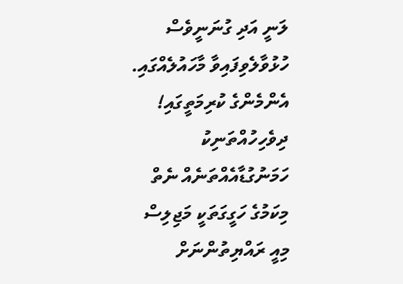ލަނީ އަދި ގުނަނީވެސް ހުޅުވާލެވިފައިވާ މާހައުލެއްގައި. އެންމެންގެ ކުރިމަތީގައި!
ދިވެހިހުއްތަނިކު
ހަމަނުގުޑާއެއްތަނެއް ނެތް މިކަމުގެ ހަގީގަތަކީ މަޖިލިސް މިއީ ރައްޔިތުންނަށް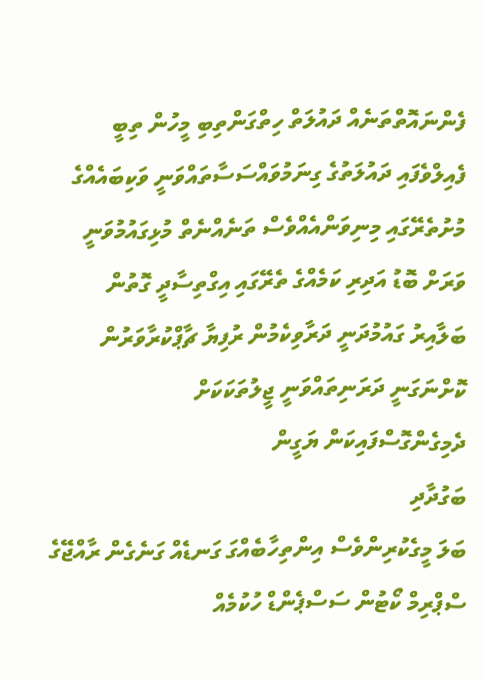ފެންނައޮތްތަނެއް ދައުލަތް ހިތްގަންތިބި މީހުން ތިބީ ފެއިލްވެފައި ދައުލަތުގެ ގިނަމުވައްސަސާތައްވަނީ ވަކިބައެއްގެ މުށުތެރޭގައި މިނިވަންއެއްވެސް ތަނެއްނެތް މުޅިގައުމުވަނީ ވަރަށް ބޮޑު އަދިރި ކަމެއްގެ ތެރޭގައި އިގްތިސާދީ ގޮތުން ބަލާއިރު ގައުމުދަނީ ދަރާވިކެމުން ރުފިޔާ ޗާޕްކުރާވަރުން ކޮށްނަގަނީ ދަރަނިތައްވަނީ ޖީލުތަކަކަށް ދެމިގެންގޮސްފައިކަން ޔަގީން
ބަގުދާދި
ބަލަ މީގެކުރިންވެސް އިންތިހާބެއްގަ ގަނޑެއް ގަނެގެން ރާއްޖޭގެ ސްޕްރިމް ކޯޓުން ސަސްޕެންޑް ހުކުމެއް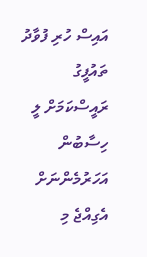އައިސް ހުރި ފުވާދު ތައުފީގު ރައީސްކަމަށް ލީ ހިސާބުން އަހަރުމެންނަށް އެގިއްޖެ މި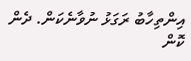އިންތިހާބު ރަގަޅު ނުވާނެކަން. ދެން ކޮން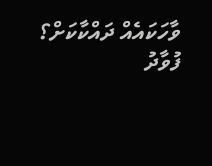ވާހަކައެއް ދައްކާކަށް؟ ފުވާދު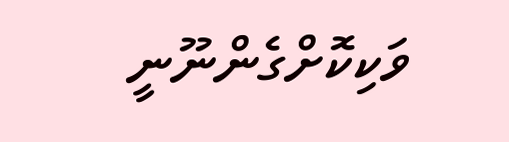ވަކިކޮށްގެންނޫނީ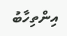އިންތިހާބު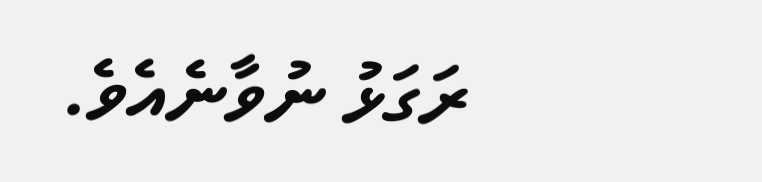ރަގަޅު ނުވާނެއެވެ.